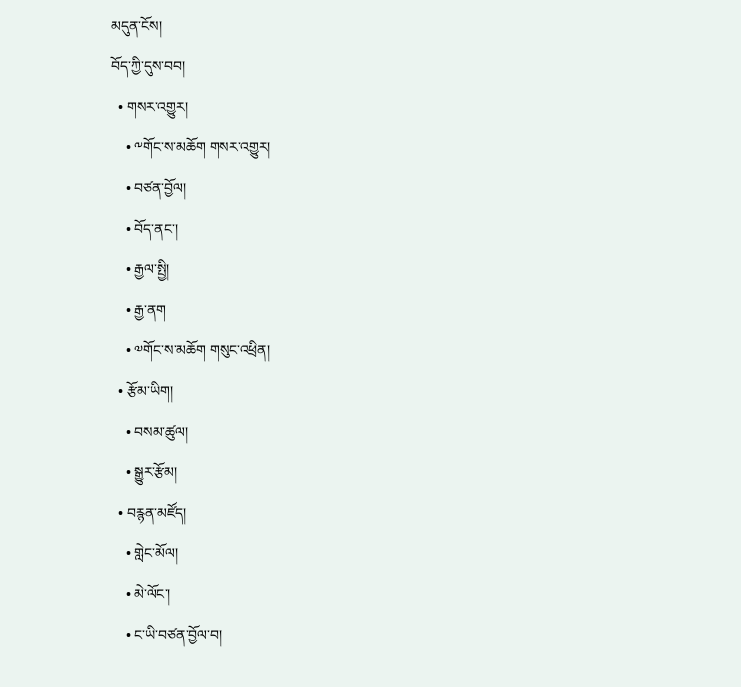མདུན་ངོས།
བོད་ཀྱི་དུས་བབ།
  • གསར་འགྱུར།
    • ༸གོང་ས་མཆོག གསར་འགྱུར།
    • བཙན་བྱོལ།
    • བོད་ནང་།
    • རྒྱལ་སྤྱི།
    • རྒྱ་ནག
    • ༧གོང་ས་མཆོག གསུང་འཕྲིན།
  • རྩོམ་ཡིག།
    • བསམ་ཚུལ།
    • སྒྱུར་རྩོམ།
  • བརྙན་མཛོད།
    • གླེང་མོལ།
    • མེ་ལོང་།
    • ང་ཡི་བཙན་བྱོལ་བ།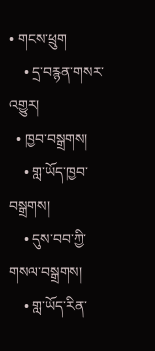• གངས་ཕྲུག
    • དྲ་བརྙན་གསར་འགྱུར།
  • ཁྱབ་བསྒྲགས།
    • གླ་ཡོད་ཁྱབ་བསྒྲགས།
    • དུས་བབ་ཀྱི་གསལ་བསྒྲགས།
    • གླ་ཡོད་རིན་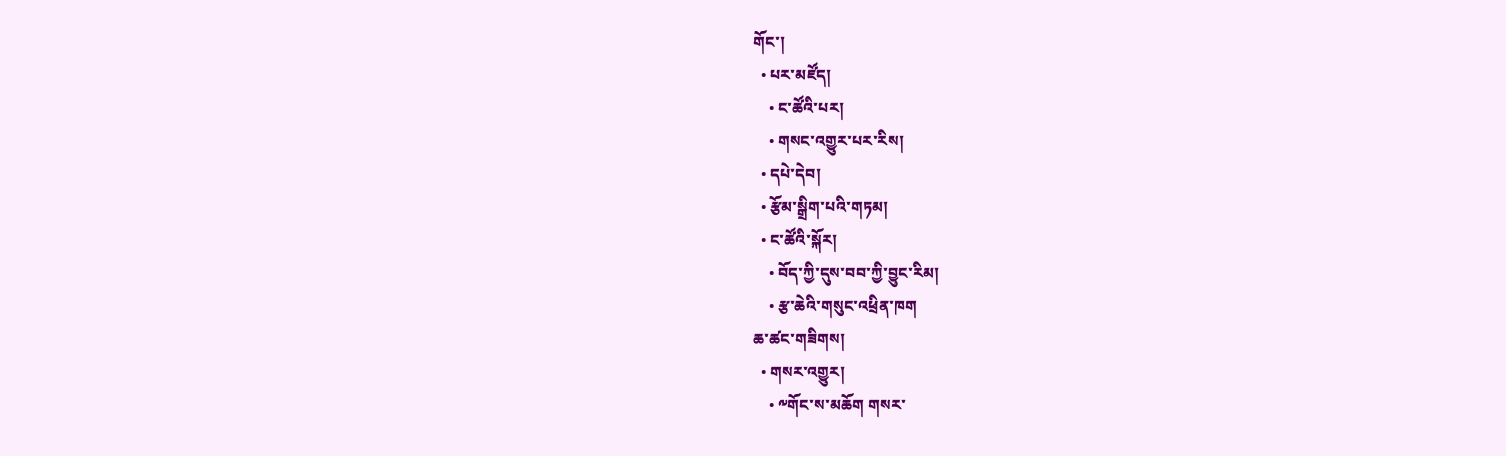གོང་།
  • པར་མཛོད།
    • ང་ཚོའི་པར།
    • གསང་འགྱུར་པར་རིས།
  • དཔེ་དེབ།
  • རྩོམ་སྒྲིག་པའི་གཏམ།
  • ང་ཚོའི་སྐོར།
    • བོད་ཀྱི་དུས་བབ་ཀྱི་བྱུང་རིམ།
    • རྩ་ཆེའི་གསུང་འཕྲིན་ཁག
ཆ་ཚང་གཟིགས།
  • གསར་འགྱུར།
    • ༸གོང་ས་མཆོག གསར་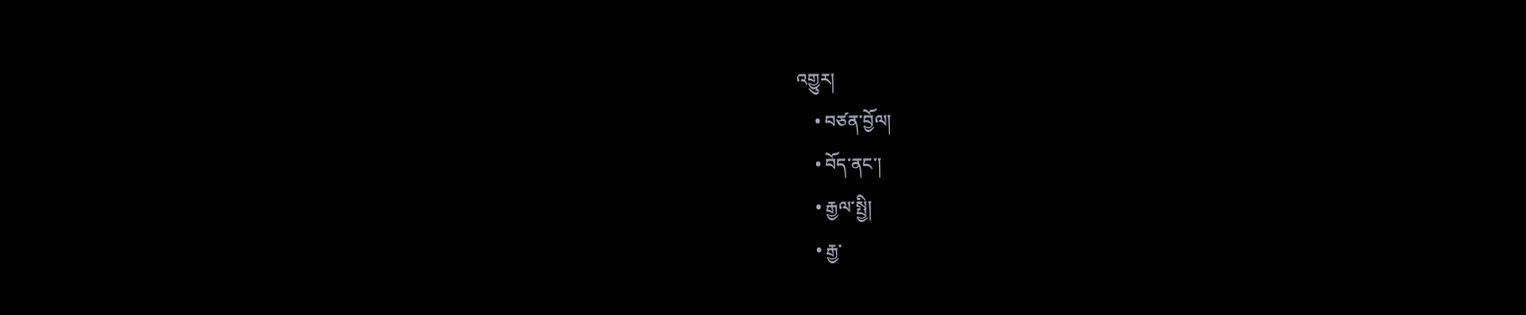འགྱུར།
    • བཙན་བྱོལ།
    • བོད་ནང་།
    • རྒྱལ་སྤྱི།
    • རྒྱ་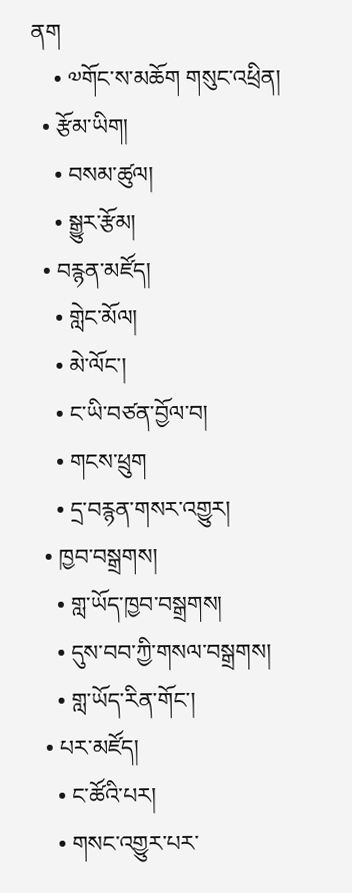ནག
    • ༧གོང་ས་མཆོག གསུང་འཕྲིན།
  • རྩོམ་ཡིག།
    • བསམ་ཚུལ།
    • སྒྱུར་རྩོམ།
  • བརྙན་མཛོད།
    • གླེང་མོལ།
    • མེ་ལོང་།
    • ང་ཡི་བཙན་བྱོལ་བ།
    • གངས་ཕྲུག
    • དྲ་བརྙན་གསར་འགྱུར།
  • ཁྱབ་བསྒྲགས།
    • གླ་ཡོད་ཁྱབ་བསྒྲགས།
    • དུས་བབ་ཀྱི་གསལ་བསྒྲགས།
    • གླ་ཡོད་རིན་གོང་།
  • པར་མཛོད།
    • ང་ཚོའི་པར།
    • གསང་འགྱུར་པར་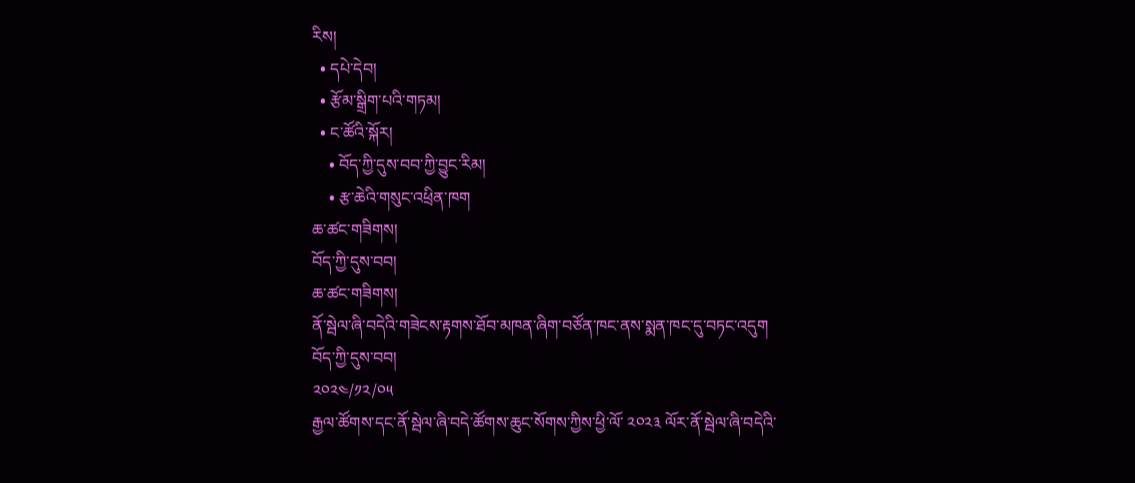རིས།
  • དཔེ་དེབ།
  • རྩོམ་སྒྲིག་པའི་གཏམ།
  • ང་ཚོའི་སྐོར།
    • བོད་ཀྱི་དུས་བབ་ཀྱི་བྱུང་རིམ།
    • རྩ་ཆེའི་གསུང་འཕྲིན་ཁག
ཆ་ཚང་གཟིགས།
བོད་ཀྱི་དུས་བབ།
ཆ་ཚང་གཟིགས།
ནོ་སྦེལ་ཞི་བདེའི་གཟེངས་རྟགས་ཐོབ་མཁན་ཞིག་བཙོན་ཁང་ནས་སྨན་ཁང་དུ་བཏང་འདུག
བོད་ཀྱི་དུས་བབ།
༢༠༢༤/༡༢/༠༥
རྒྱལ་ཚོགས་དང་ནོ་སྦེལ་ཞི་བདེ་ཚོགས་ཆུང་སོགས་ཀྱིས་ཕྱི་ལོ་ ༢༠༢༣ ལོར་ནོ་སྦེལ་ཞི་བདེའི་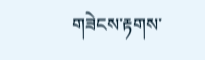གཟེངས་རྟགས་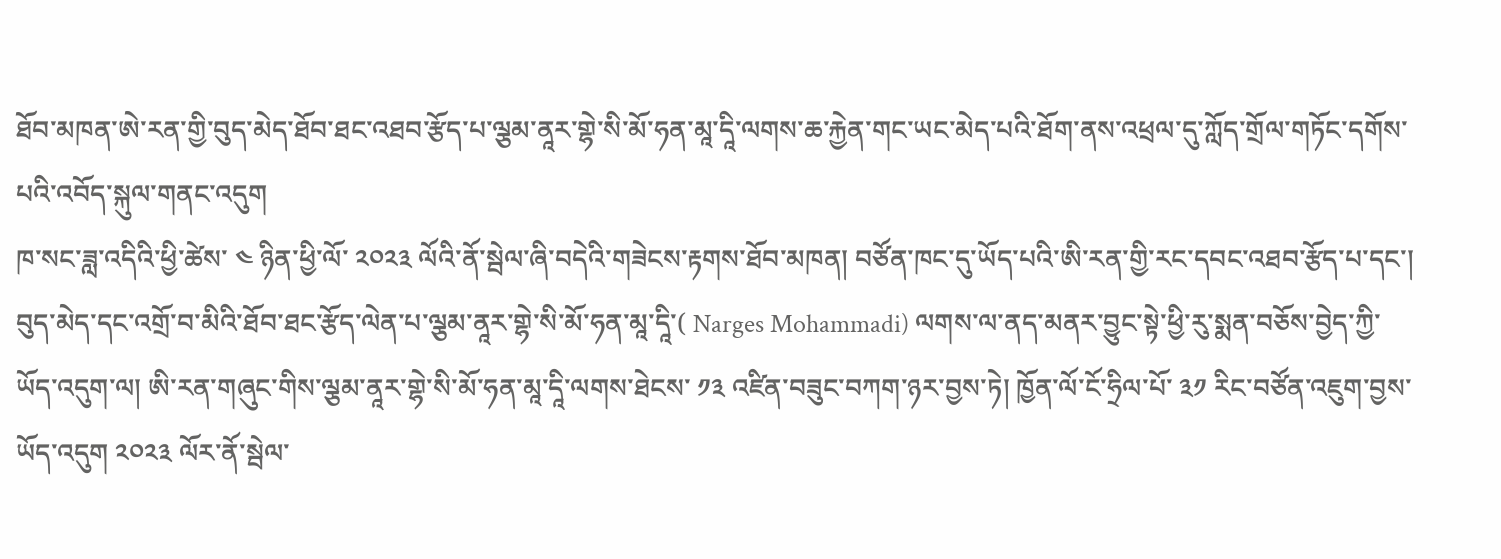ཐོབ་མཁན་ཨེ་རན་གྱི་བུད་མེད་ཐོབ་ཐང་འཐབ་རྩོད་པ་ལྕམ་ནཱར་གྷེ་སི་མོ་ཧན་མཱ་དཱི་ལགས་ཆ་རྐྱེན་གང་ཡང་མེད་པའི་ཐོག་ནས་འཕྲལ་དུ་ཀློད་གྲོལ་གཏོང་དགོས་པའི་འབོད་སྐུལ་གནང་འདུག
ཁ་སང་ཟླ་འདིའི་ཕྱི་ཚེས་ ༤ ཉིན་ཕྱི་ལོ་ ༢༠༢༣ ལོའི་ནོ་སྦེལ་ཞི་བདེའི་གཟེངས་རྟགས་ཐོབ་མཁན། བཙོན་ཁང་དུ་ཡོད་པའི་ཨི་རན་གྱི་རང་དབང་འཐབ་རྩོད་པ་དང་། བུད་མེད་དང་འགྲོ་བ་མིའི་ཐོབ་ཐང་རྩོད་ལེན་པ་ལྕམ་ནཱར་གྷེ་སི་མོ་ཧན་མཱ་དཱི་( Narges Mohammadi) ལགས་ལ་ནད་མནར་བྱུང་སྟེ་ཕྱི་རུ་སྨན་བཅོས་བྱེད་ཀྱི་ཡོད་འདུག་ལ། ཨི་རན་གཞུང་གིས་ལྕམ་ནཱར་གྷེ་སི་མོ་ཧན་མཱ་དཱི་ལགས་ཐེངས་ ༡༣ འཛིན་བཟུང་བཀག་ཉར་བྱས་ཏེ། ཁྱོན་ལོ་ངོ་ཧྲིལ་པོ་ ༣༡ རིང་བཙོན་འཇུག་བྱས་ཡོད་འདུག ༢༠༢༣ ལོར་ནོ་སྦེལ་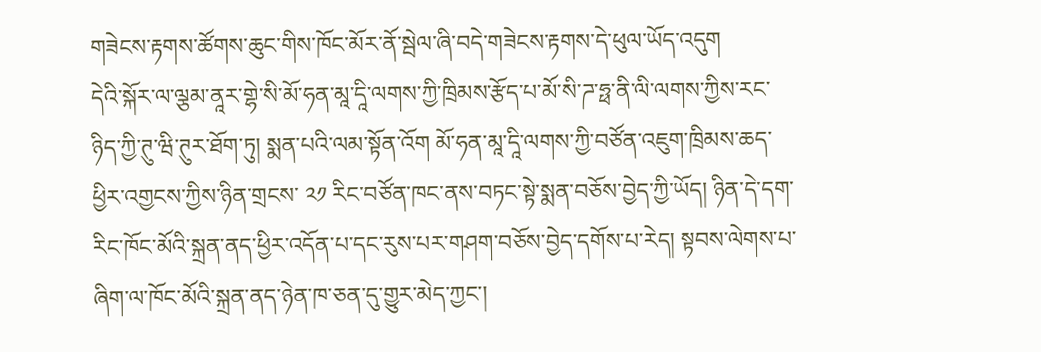གཟེངས་རྟགས་ཚོགས་ཆུང་གིས་ཁོང་མོར་ནོ་སྦེལ་ཞི་བདེ་གཟེངས་རྟགས་དེ་ཕུལ་ཡོད་འདུག
དེའི་སྐོར་ལ་ལྕམ་ནཱར་གྷེ་སི་མོ་ཧན་མཱ་དཱི་ལགས་ཀྱི་ཁྲིམས་རྩོད་པ་མོ་སི་ཌ་ཧྥ་ནི་ལི་ལགས་ཀྱིས་རང་ཉིད་ཀྱི་ཊུ་ཝི་ཊུར་ཐོག་ཏུ། སྨན་པའི་ལམ་སྟོན་འོག མོ་ཧན་མཱ་དཱི་ལགས་ཀྱི་བཙོན་འཇུག་ཁྲིམས་ཆད་ཕྱིར་འགྱངས་ཀྱིས་ཉིན་གྲངས་ ༢༡ རིང་བཙོན་ཁང་ནས་བཏང་སྟེ་སྨན་བཅོས་བྱེད་ཀྱི་ཡོད། ཉིན་དེ་དག་རིང་ཁོང་མོའི་སྐྲན་ནད་ཕྱིར་འདོན་པ་དང་རུས་པར་གཤག་བཅོས་བྱེད་དགོས་པ་རེད། སྟབས་ལེགས་པ་ཞིག་ལ་ཁོང་མོའི་སྐྲན་ནད་ཉེན་ཁ་ཅན་དུ་གྱུར་མེད་ཀྱང་།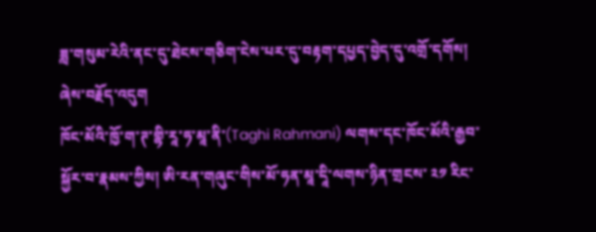ཟླ་གསུམ་རེའི་ནང་དུ་ཐེངས་གཅིག་ངེས་པར་དུ་བརྟག་དཔྱད་བྱེད་དུ་འགྲོ་དགོས། ཞེས་བརྗོད་འདུག
ཁོང་མོའི་ཁྱོ་ག་ཊ་གྷི་རཱ་ཧ་མཱ་ནི་(Taghi Rahmani) ལགས་དང་ཁོང་མོའི་རྒྱབ་སྐྱོར་བ་རྣམས་ཀྱིས། ཨི་རན་གཞུང་གིས་མོ་ཧན་མཱ་དཱི་ལགས་ཉིན་གྲངས་ ༢༡ རིང་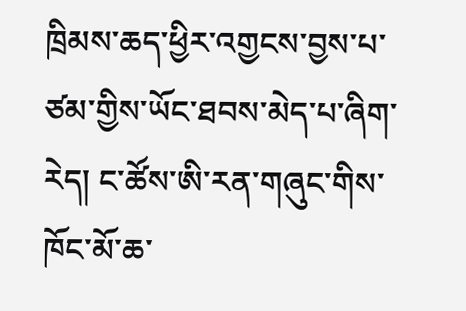ཁྲིམས་ཆད་ཕྱིར་འགྱངས་བྱས་པ་ཙམ་གྱིས་ཡོང་ཐབས་མེད་པ་ཞིག་རེད། ང་ཚོས་ཨི་རན་གཞུང་གིས་ཁོང་མོ་ཆ་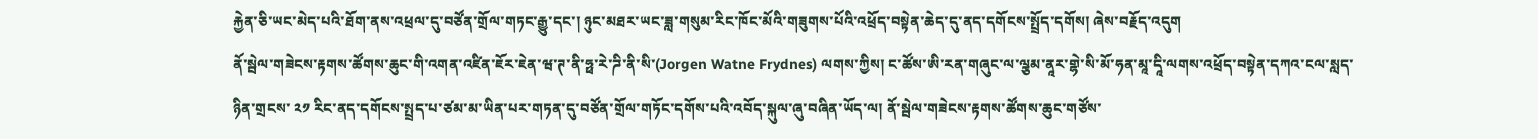རྐྱེན་ཅི་ཡང་མེད་པའི་ཐོག་ནས་འཕྲལ་དུ་བཙོན་གྲོལ་གཏང་རྒྱུ་དང་། ཉུང་མཐར་ཡང་ཟླ་གསུམ་རིང་ཁོང་མོའི་གཟུགས་པོའི་འཕྲོད་བསྟེན་ཆེད་དུ་ནད་དགོངས་སྤྲོད་དགོས། ཞེས་བརྗོད་འདུག
ནོ་སྦེལ་གཟེངས་རྟགས་ཚོགས་ཆུང་གི་འགན་འཛིན་ཇོར་ཇེན་ཝ་ཊ་ནི་ཧྥ་རེ་ཌི་ནི་སི་(Jorgen Watne Frydnes) ལགས་ཀྱིས། ང་ཚོས་ཨི་རན་གཞུང་ལ་ལྕམ་ནཱར་གྷེ་སི་མོ་ཧན་མཱ་དཱི་ལགས་འཕྲོད་བསྟེན་དཀའ་ངལ་སླད་ཉིན་གྲངས་ ༢༡ རིང་ནད་དགོངས་སྤྲད་པ་ཙམ་མ་ཡིན་པར་གཏན་དུ་བཙོན་གྲོལ་གཏོང་དགོས་པའི་འབོད་སྐུལ་ཞུ་བཞིན་ཡོད་ལ། ནོ་སྦེལ་གཟེངས་རྟགས་ཚོགས་ཆུང་གཙོས་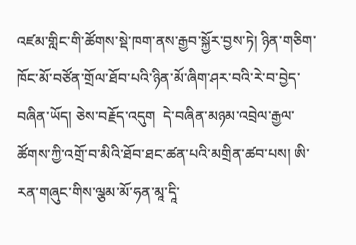འཛམ་གླིང་གི་ཚོགས་སྡེ་ཁག་ནས་རྒྱབ་སྐྱོར་བྱས་ཏེ། ཉིན་གཅིག་ཁོང་མོ་བཙོན་གྲོལ་ཐོབ་པའི་ཉིན་མོ་ཞིག་ཤར་བའི་རེ་བ་བྱེད་བཞིན་ཡོད། ཅེས་བརྗོད་འདུག  དེ་བཞིན་མཉམ་འབྲེལ་རྒྱལ་ཚོགས་ཀྱི་འགྲོ་བ་མིའི་ཐོབ་ཐང་ཚན་པའི་མགྲིན་ཚབ་པས། ཨི་རན་གཞུང་གིས་ལྕམ་མོ་ཧན་མཱ་དཱི་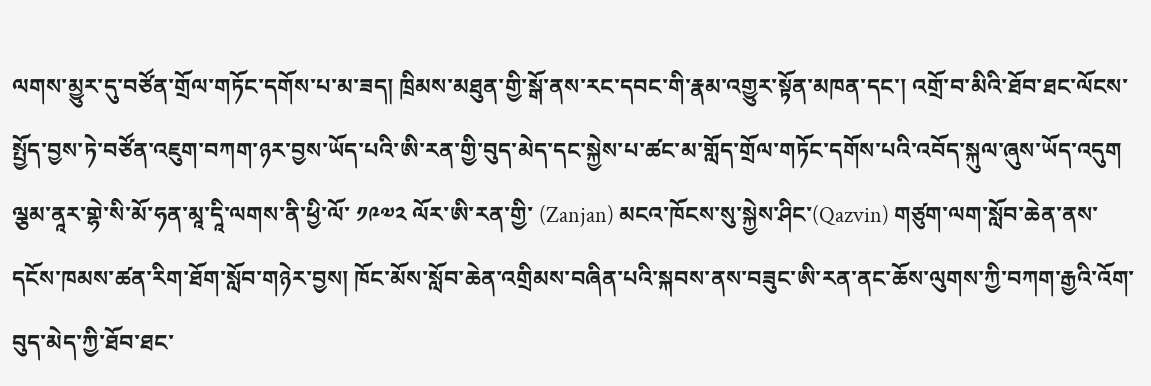ལགས་མྱུར་དུ་བཙོན་གྲོལ་གཏོང་དགོས་པ་མ་ཟད། ཁྲིམས་མཐུན་གྱི་སྒོ་ནས་རང་དབང་གི་རྣམ་འགྱུར་སྟོན་མཁན་དང་། འགྲོ་བ་མིའི་ཐོབ་ཐང་ལོངས་སྤྱོད་བྱས་ཏེ་བཙོན་འཇུག་བཀག་ཉར་བྱས་ཡོད་པའི་ཨི་རན་གྱི་བུད་མེད་དང་སྐྱེས་པ་ཚང་མ་གློད་གྲོལ་གཏོང་དགོས་པའི་འབོད་སྐུལ་ཞུས་ཡོད་འདུག
ལྕམ་ནཱར་གྷེ་སི་མོ་ཧན་མཱ་དཱི་ལགས་ནི་ཕྱི་ལོ་ ༡༩༧༢ ལོར་ཨི་རན་གྱི་ (Zanjan) མངའ་ཁོངས་སུ་སྐྱེས་ཤིང་(Qazvin) གཙུག་ལག་སློབ་ཆེན་ནས་དངོས་ཁམས་ཚན་རིག་ཐོག་སློབ་གཉེར་བྱས། ཁོང་མོས་སློབ་ཆེན་འགྲིམས་བཞིན་པའི་སྐབས་ནས་བཟུང་ཨི་རན་ནང་ཆོས་ལུགས་ཀྱི་བཀག་རྒྱའི་འོག་བུད་མེད་ཀྱི་ཐོབ་ཐང་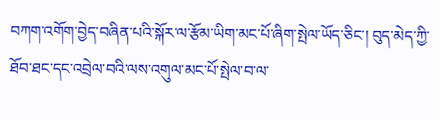བཀག་འགོག་བྱེད་བཞིན་པའི་སྐོར་ལ་རྩོམ་ཡིག་མང་པོ་ཞིག་སྤེལ་ཡོད་ཅིང་། བུད་མེད་ཀྱི་ཐོབ་ཐང་དང་འབྲེལ་བའི་ལས་འགུལ་མང་པོ་སྤེལ་བ་ལ་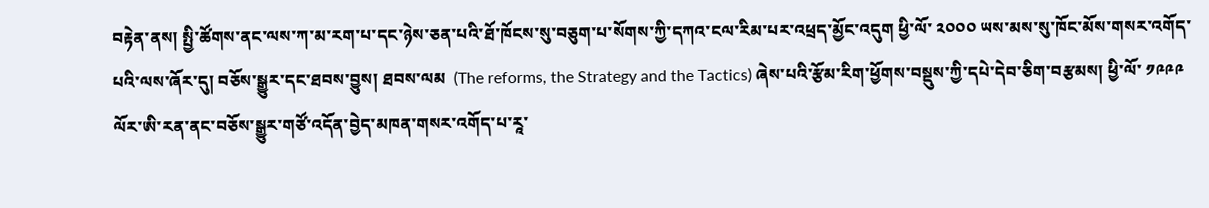བརྟེན་ནས། སྤྱི་ཚོགས་ནང་ལས་ཀ་མ་རག་པ་དང་ཉེས་ཅན་པའི་ཐོ་ཁོངས་སུ་བཅུག་པ་སོགས་ཀྱི་དཀའ་ངལ་རིམ་པར་འཕྲད་མྱོང་འདུག ཕྱི་ལོ་ ༢༠༠༠ ཡས་མས་སུ་ཁོང་མོས་གསར་འགོད་པའི་ལས་ཞོར་དུ། བཅོས་སྒྱུར་དང་ཐབས་བྱུས། ཐབས་ལམ  (The reforms, the Strategy and the Tactics) ཞེས་པའི་རྩོམ་རིག་ཕྱོགས་བསྡུས་ཀྱི་དཔེ་དེབ་ཅིག་བརྩམས། ཕྱི་ལོ་ ༡༩༩༩ ལོར་ཨི་རན་ནང་བཅོས་སྒྱུར་གཙོ་འདོན་བྱེད་མཁན་གསར་འགོད་པ་རཱ་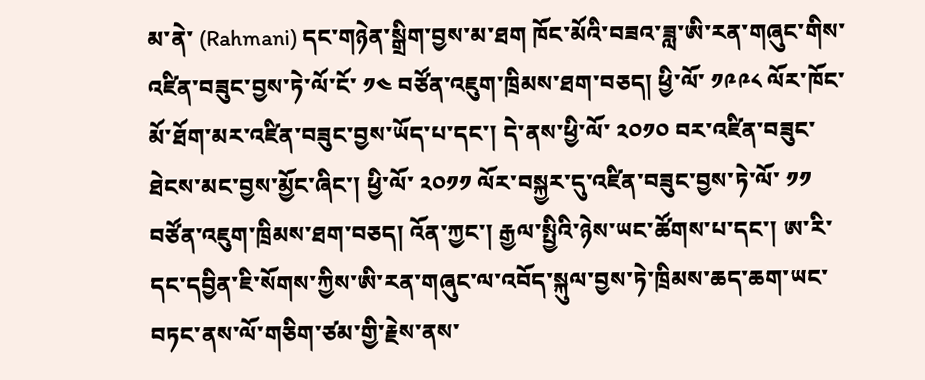མ་ནེ་ (Rahmani) དང་གཉེན་སྒྲིག་བྱས་མ་ཐག ཁོང་མོའི་བཟའ་ཟླ་ཨི་རན་གཞུང་གིས་འཛིན་བཟུང་བྱས་ཏེ་ལོ་ངོ་ ༡༤ བཙོན་འཇུག་ཁྲིམས་ཐག་བཅད། ཕྱི་ལོ་ ༡༩༩༨ ལོར་ཁོང་མོ་ཐོག་མར་འཛིན་བཟུང་བྱས་ཡོད་པ་དང་། དེ་ནས་ཕྱི་ལོ་ ༢༠༡༠ བར་འཛིན་བཟུང་ཐེངས་མང་བྱས་མྱོང་ཞིང་། ཕྱི་ལོ་ ༢༠༡༡ ལོར་བསྐྱར་དུ་འཛིན་བཟུང་བྱས་ཏེ་ལོ་ ༡༡ བཙོན་འཇུག་ཁྲིམས་ཐག་བཅད། འོན་ཀྱང་། རྒྱལ་སྤྱིའི་ཉེས་ཡང་ཚོགས་པ་དང་། ཨ་རི་དང་དབྱིན་ཇི་སོགས་ཀྱིས་ཨི་རན་གཞུང་ལ་འབོད་སྐུལ་བྱས་ཏེ་ཁྲིམས་ཆད་ཆག་ཡང་བཏང་ནས་ལོ་གཅིག་ཙམ་གྱི་རྗེས་ནས་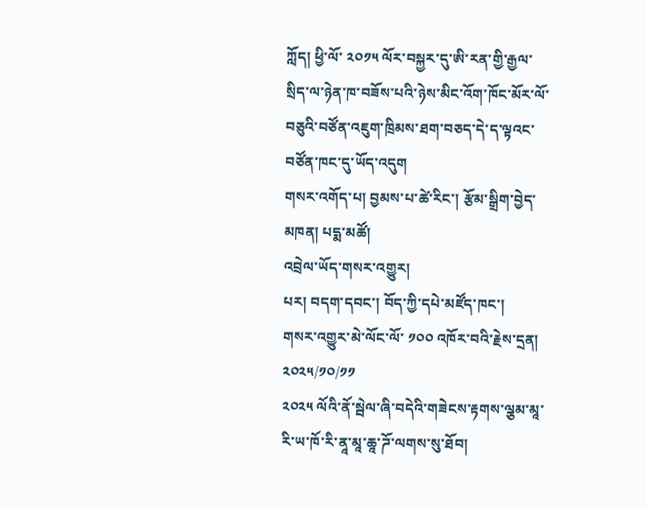ཀློད། ཕྱི་ལོ་ ༢༠༡༥ ལོར་བསྐྱར་དུ་ཨི་རན་གྱི་རྒྱལ་སྲིད་ལ་ཉེན་ཁ་བཟོས་པའི་ཉེས་མིང་འོག་ཁོང་མོར་ལོ་བཅུའི་བཙོན་འཇུག་ཁྲིམས་ཐག་བཅད་དེ་ད་ལྟའང་བཙོན་ཁང་དུ་ཡོད་འདུག
གསར་འགོད་པ། བྱམས་པ་ཚེ་རིང་། རྩོམ་སྒྲིག་བྱེད་མཁན། པདྨ་མཚོ།
འབྲེལ་ཡོད་གསར་འགྱུར།
པར། བདག་དབང་། བོད་ཀྱི་དཔེ་མཛོད་ཁང་།
གསར་འགྱུར་མེ་ལོང་ལོ་ ༡༠༠ འཁོར་བའི་རྗེས་དྲན།
༢༠༢༥/༡༠/༡༡
༢༠༢༥ ལོའི་ནོ་སྦེལ་ཞི་བདེའི་གཟེངས་རྟགས་ལྕམ་མཱ་རི་ཡ་ཁོ་རི་ནཱ་མཱ་ཆཱ་ཌོ་ལགས་སུ་ཐོབ།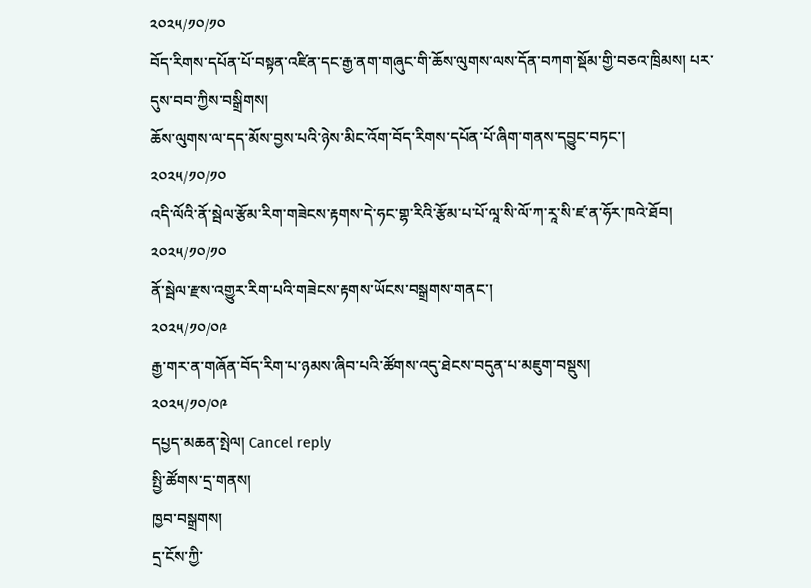༢༠༢༥/༡༠/༡༠
བོད་རིགས་དཔོན་པོ་བསྟན་འཛིན་དང་རྒྱ་ནག་གཞུང་གི་ཆོས་ལུགས་ལས་དོན་བཀག་སྡོམ་གྱི་བཅའ་ཁྲིམས། པར་དུས་བབ་ཀྱིས་བསྒྲིགས།
ཆོས་ལུགས་ལ་དད་མོས་བྱས་པའི་ཉེས་མིང་འོག་བོད་རིགས་དཔོན་པོ་ཞིག་གནས་དབྱུང་བཏང་།
༢༠༢༥/༡༠/༡༠
འདི་ལོའི་ནོ་སྦེལ་རྩོམ་རིག་གཟེངས་རྟགས་དེ་ཧང་གྷ་རིའི་རྩོམ་པ་པོ་ལཱ་སི་ལོ་ཀ་རཱ་སི་ཛ་ན་ཧོར་ཁའེ་ཐོབ།
༢༠༢༥/༡༠/༡༠
ནོ་སྦེལ་རྫས་འགྱུར་རིག་པའི་གཟེངས་རྟགས་ཡོངས་བསྒྲགས་གནང་།
༢༠༢༥/༡༠/༠༩
རྒྱ་གར་ན་གཞོན་བོད་རིག་པ་ཉམས་ཞིབ་པའི་ཚོགས་འདུ་ཐེངས་བདུན་པ་མཇུག་བསྡུས།
༢༠༢༥/༡༠/༠༩
དཔྱད་མཆན་སྤེལ། Cancel reply
སྤྱི་ཚོགས་དྲ་གནས།
ཁྱབ་བསྒྲགས།
དྲ་ངོས་ཀྱི་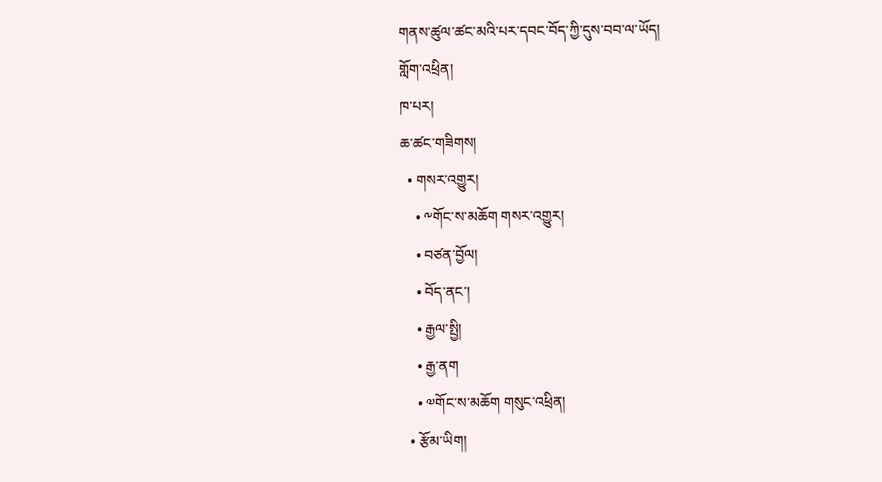གནས་ཚུལ་ཚང་མའི་པར་དབང་བོད་ཀྱི་དུས་བབ་ལ་ཡོད།
གློག་འཕྲིན།
ཁ་པར།
ཆ་ཚང་གཟིགས།
  • གསར་འགྱུར།
    • ༸གོང་ས་མཆོག གསར་འགྱུར།
    • བཙན་བྱོལ།
    • བོད་ནང་།
    • རྒྱལ་སྤྱི།
    • རྒྱ་ནག
    • ༧གོང་ས་མཆོག གསུང་འཕྲིན།
  • རྩོམ་ཡིག།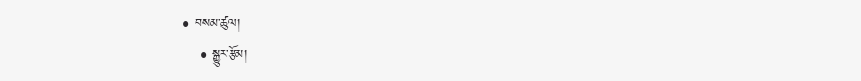• བསམ་ཚུལ།
    • སྒྱུར་རྩོམ།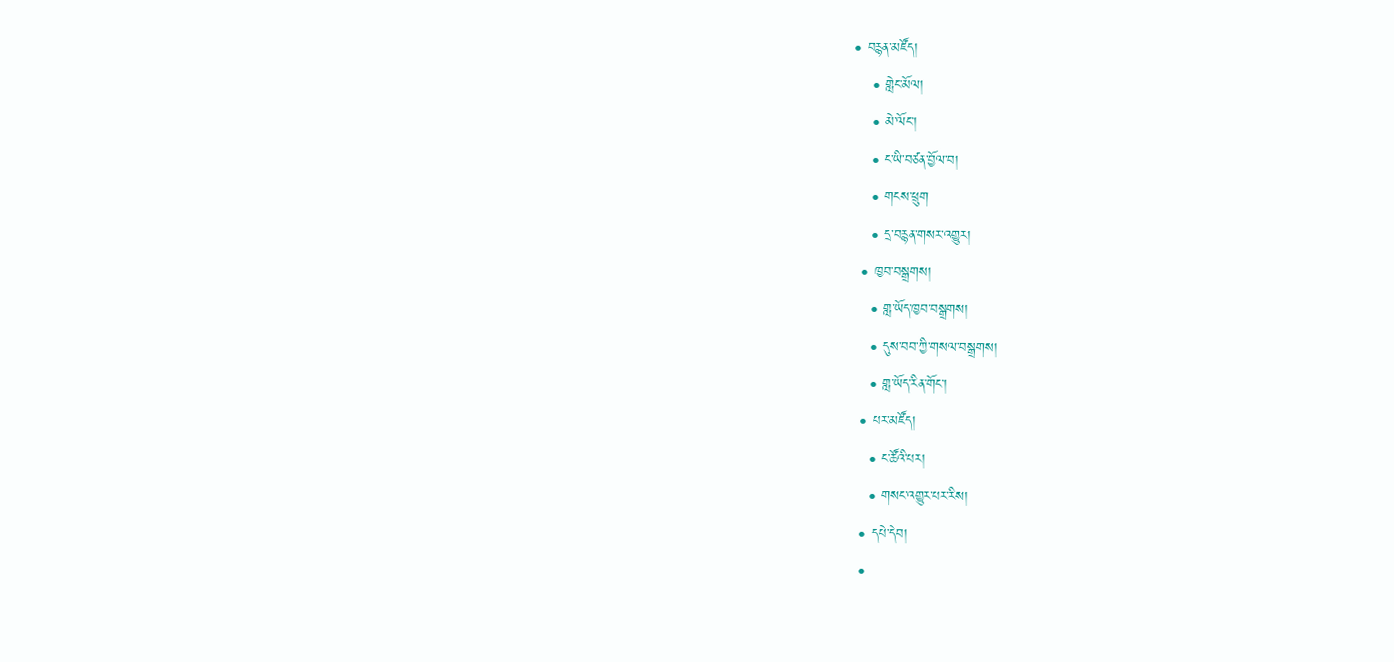• བརྙན་མཛོད།
    • གླེང་མོལ།
    • མེ་ལོང་།
    • ང་ཡི་བཙན་བྱོལ་བ།
    • གངས་ཕྲུག
    • དྲ་བརྙན་གསར་འགྱུར།
  • ཁྱབ་བསྒྲགས།
    • གླ་ཡོད་ཁྱབ་བསྒྲགས།
    • དུས་བབ་ཀྱི་གསལ་བསྒྲགས།
    • གླ་ཡོད་རིན་གོང་།
  • པར་མཛོད།
    • ང་ཚོའི་པར།
    • གསང་འགྱུར་པར་རིས།
  • དཔེ་དེབ།
  •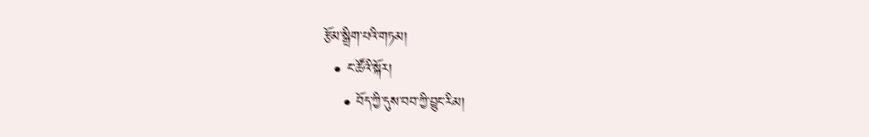རྩོམ་སྒྲིག་པའི་གཏམ།
  • ང་ཚོའི་སྐོར།
    • བོད་ཀྱི་དུས་བབ་ཀྱི་བྱུང་རིམ།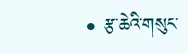• རྩ་ཆེའི་གསུང་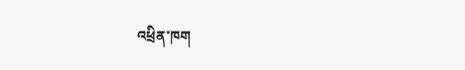འཕྲིན་ཁག